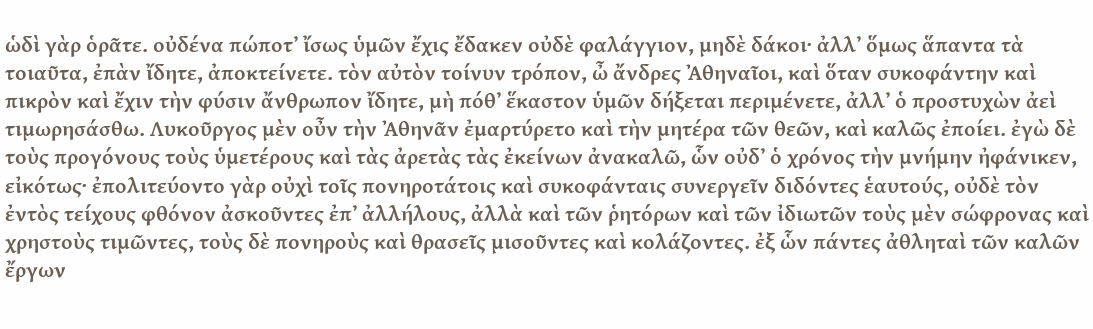ὡδὶ γὰρ ὁρᾶτε. οὐδένα πώποτʼ ἴσως ὑμῶν ἔχις ἔδακεν οὐδὲ φαλάγγιον, μηδὲ δάκοι· ἀλλʼ ὅμως ἅπαντα τὰ τοιαῦτα, ἐπὰν ἴδητε, ἀποκτείνετε. τὸν αὐτὸν τοίνυν τρόπον, ὦ ἄνδρες Ἀθηναῖοι, καὶ ὅταν συκοφάντην καὶ πικρὸν καὶ ἔχιν τὴν φύσιν ἄνθρωπον ἴδητε, μὴ πόθʼ ἕκαστον ὑμῶν δήξεται περιμένετε, ἀλλʼ ὁ προστυχὼν ἀεὶ τιμωρησάσθω. Λυκοῦργος μὲν οὖν τὴν Ἀθηνᾶν ἐμαρτύρετο καὶ τὴν μητέρα τῶν θεῶν, καὶ καλῶς ἐποίει. ἐγὼ δὲ τοὺς προγόνους τοὺς ὑμετέρους καὶ τὰς ἀρετὰς τὰς ἐκείνων ἀνακαλῶ, ὧν οὐδʼ ὁ χρόνος τὴν μνήμην ἠφάνικεν, εἰκότως· ἐπολιτεύοντο γὰρ οὐχὶ τοῖς πονηροτάτοις καὶ συκοφάνταις συνεργεῖν διδόντες ἑαυτούς, οὐδὲ τὸν ἐντὸς τείχους φθόνον ἀσκοῦντες ἐπʼ ἀλλήλους, ἀλλὰ καὶ τῶν ῥητόρων καὶ τῶν ἰδιωτῶν τοὺς μὲν σώφρονας καὶ χρηστοὺς τιμῶντες, τοὺς δὲ πονηροὺς καὶ θρασεῖς μισοῦντες καὶ κολάζοντες. ἐξ ὧν πάντες ἀθληταὶ τῶν καλῶν ἔργων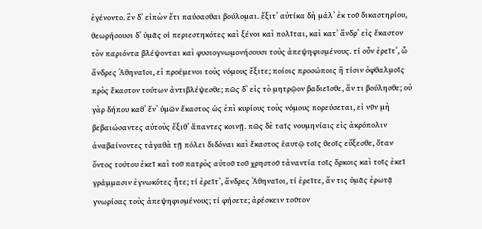ἐγένοντο. ἓν δʼ εἰπὼν ἔτι παύσασθαι βούλομαι. ἔξιτʼ αὐτίκα δὴ μάλʼ ἐκ τοῦ δικαστηρίου, θεωρήσουσι δʼ ὑμᾶς οἱ περιεστηκότες καὶ ξένοι καὶ πολῖται, καὶ κατʼ ἄνδρʼ εἰς ἕκαστον τὸν παριόντα βλέψονται καὶ φυσιογνωμονήσουσι τοὺς ἀπεψηφισμένους. τί οὖν ἐρεῖτʼ, ὦ ἄνδρες Ἀθηναῖοι, εἰ προέμενοι τοὺς νόμους ἔξιτε; ποίοις προσώποις ἢ τίσιν ὀφθαλμοῖς πρὸς ἕκαστον τούτων ἀντιβλέψεσθε; πῶς δʼ εἰς τὸ μητρῷον βαδιεῖσθε, ἄν τι βούλησθε; οὐ γὰρ δήπου καθʼ ἕνʼ ὑμῶν ἕκαστος ὡς ἐπὶ κυρίους τοὺς νόμους πορεύσεται, εἰ νῦν μὴ βεβαιώσαντες αὐτοὺς ἔξιθʼ ἅπαντες κοινῇ. πῶς δὲ ταῖς νουμηνίαις εἰς ἀκρόπολιν ἀναβαίνοντες τἀγαθὰ τῇ πόλει διδόναι καὶ ἕκαστος ἑαυτῷ τοῖς θεοῖς εὔξεσθε, ὅταν ὄντος τούτου ἐκεῖ καὶ τοῦ πατρὸς αὐτοῦ τοῦ χρηστοῦ τἀναντία τοῖς ὅρκοις καὶ τοῖς ἐκεῖ γράμμασιν ἐγνωκότες ἦτε; τί ἐρεῖτʼ, ἄνδρες Ἀθηναῖοι, τί ἐρεῖτε, ἄν τις ὑμᾶς ἐρωτᾷ γνωρίσας τοὺς ἀπεψηφισμένους; τί φήσετε; ἀρέσκειν τοῦτον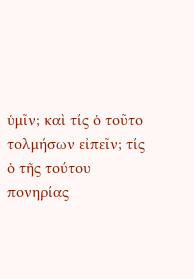ὑμῖν; καὶ τίς ὁ τοῦτο τολμήσων εἰπεῖν; τίς ὁ τῆς τούτου πονηρίας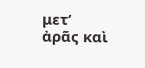μετʼ ἀρᾶς καὶ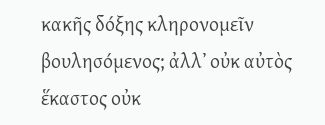κακῆς δόξης κληρονομεῖν βουλησόμενος; ἀλλʼ οὐκ αὐτὸς ἕκαστος οὐκ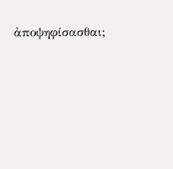ἀποψηφίσασθαι;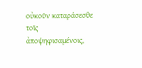οὐκοῦν καταράσεσθε τοῖς ἀποψηφισαμένοις,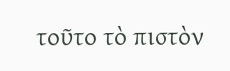τοῦτο τὸ πιστὸν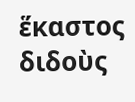ἕκαστος διδοὺς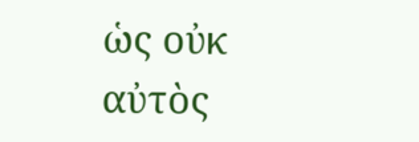ὡς οὐκ αὐτὸς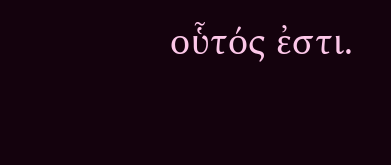οὗτός ἐστι.